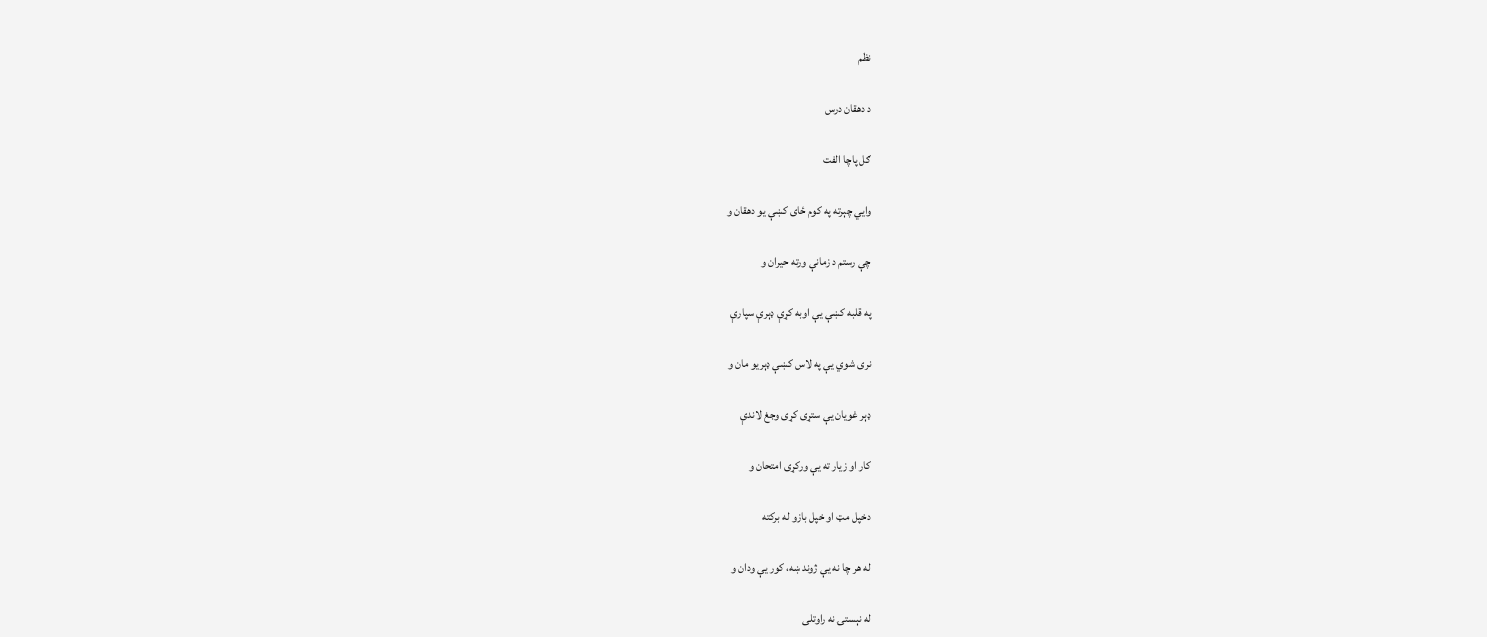نظم

د دهقان درس

ګل پاچا الفت

وايي چېرته په کوم ځای کښې يو دهقان و

چې رستم د زمانې ورته حيران و

په قلبه کښې يې اوبه کړې ډېرې سپارې

نری شوي يې په لاس کښې ډېريو مان و

ډېر غويان يې ستړی کړی وجغ لاندې

کار او زيار ته يې ورکړی امتحان و

دخپل مټ او خپل بازو له برکته

له هر چا نه يې ژوند ښه، کور يې ودان و

له نېستۍ نه راوتلی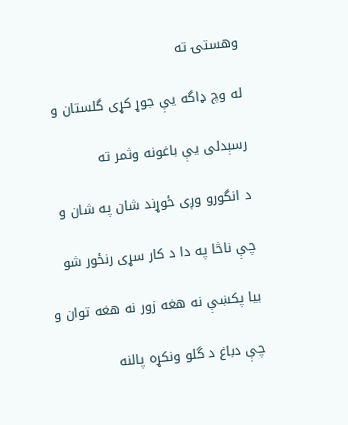وهستۍ ته

له وچ ډاگه يې جوړ کړی گلستان و

رسېدلی يې باغونه وثمر ته

د انگورو وږی ځوړند شان په شان و

چې ناڅا په دا د کار سړی رنځور شو

بيا پکښې نه هغه زور نه هغه توان و

چې دباغ د گلو ونکړه پالنه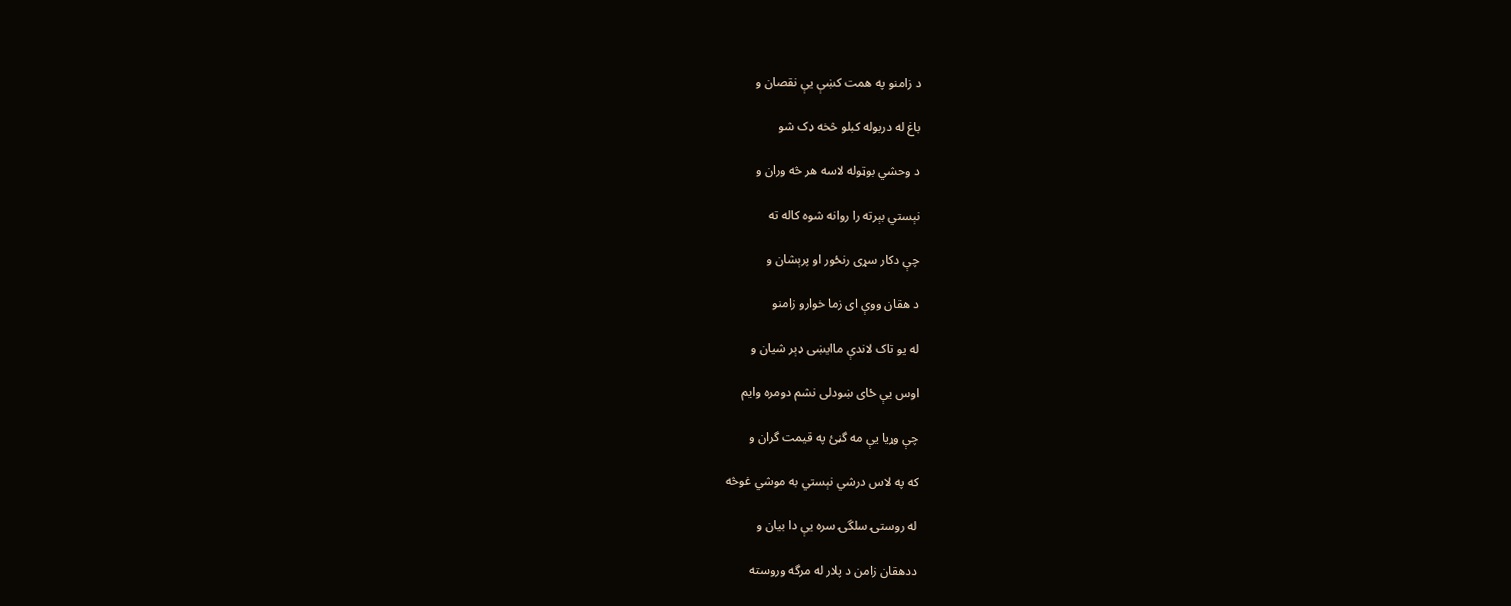د زامنو په همت کښې يې نقصان و

باغ له دربوله کبلو څخه ډک شو

د وحشي بوټوله لاسه هر څه وران و

نېستي بېرته را روانه شوه کاله ته

چې دکار سړی رنځور او پرېشان و

د هقان ووې ای زما خوارو زامنو

له يو تاک لاندې ماايښی ډېر شيان و

اوس يې ځای ښودلی نشم دومره وايم

چې وړيا يې مه گڼئ په قيمت گران و

که په لاس درشي نېستي به موشي غوڅه

له روستۍ سلگۍ سره يې دا بيان و

ددهقان زامن د پلار له مرگه وروسته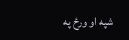شپه او ورځ په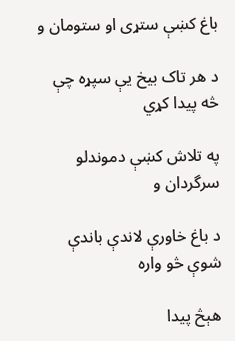باغ کښې ستړی او ستومان و

د هر تاک بيخ يې سپړه چې څه پيدا کړي

په تلاش کښې دموندلو سرگردان و

د باغ خاورې لاندې باندې شوې څو واره

هېڅ پيدا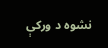نشوه د ورکې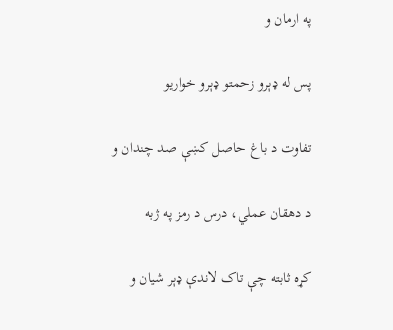په ارمان و

پس له ډېرو زحمتو ډېرو خواريو

تفاوت د باغ حاصل کښې صد چندان و

د دهقان عملي، درس د رمز په ژبه

کړه ثابته چې تاک لاندې ډېر شيان و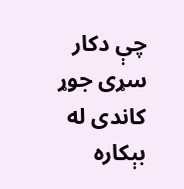چې دکار سړی جوړ کاندی له بېکاره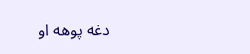دغه پوهه او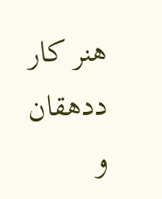هنر کار ددهقان و